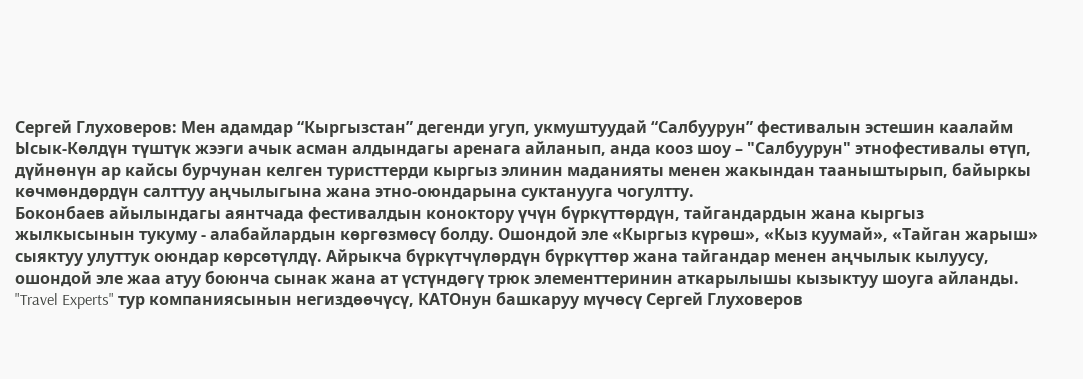Сергей Глуховеров: Мен адамдар “Кыргызстан” дегенди угуп, укмуштуудай “Салбуурун” фестивалын эстешин каалайм
Ысык-Көлдүн түштүк жээги ачык асман алдындагы аренага айланып, анда кооз шоу – "Салбуурун" этнофестивалы өтүп, дүйнөнүн ар кайсы бурчунан келген туристтерди кыргыз элинин маданияты менен жакындан тааныштырып, байыркы көчмөндөрдүн салттуу аңчылыгына жана этно-оюндарына суктанууга чогултту.
Боконбаев айылындагы аянтчада фестивалдын коноктору үчүн бүркүттөрдүн, тайгандардын жана кыргыз жылкысынын тукуму - алабайлардын көргөзмөсү болду. Ошондой эле «Кыргыз күрөш», «Кыз куумай», «Тайган жарыш» сыяктуу улуттук оюндар көрсөтүлдү. Айрыкча бүркүтчүлөрдүн бүркүттөр жана тайгандар менен аңчылык кылуусу, ошондой эле жаа атуу боюнча сынак жана ат үстүндөгү трюк элементтеринин аткарылышы кызыктуу шоуга айланды.
"Travel Experts" тур компаниясынын негиздөөчүсү, КАТОнун башкаруу мүчөсү Сергей Глуховеров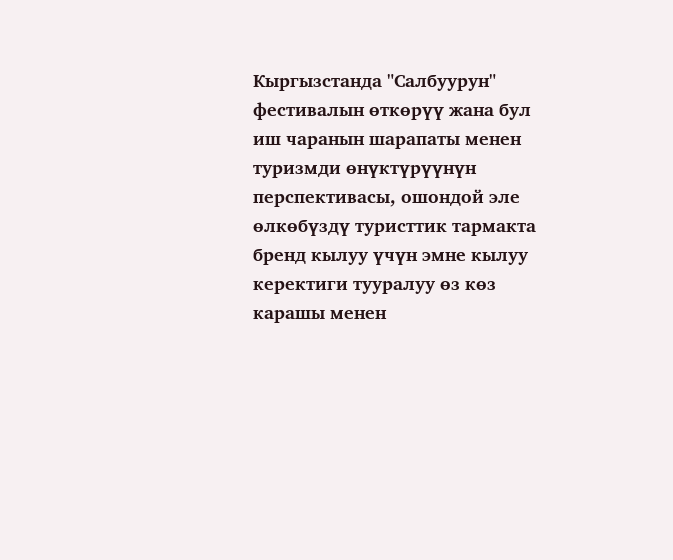Кыргызстанда "Салбуурун" фестивалын өткөрүү жана бул иш чаранын шарапаты менен туризмди өнүктүрүүнүн перспективасы, ошондой эле өлкөбүздү туристтик тармакта бренд кылуу үчүн эмне кылуу керектиги тууралуу өз көз карашы менен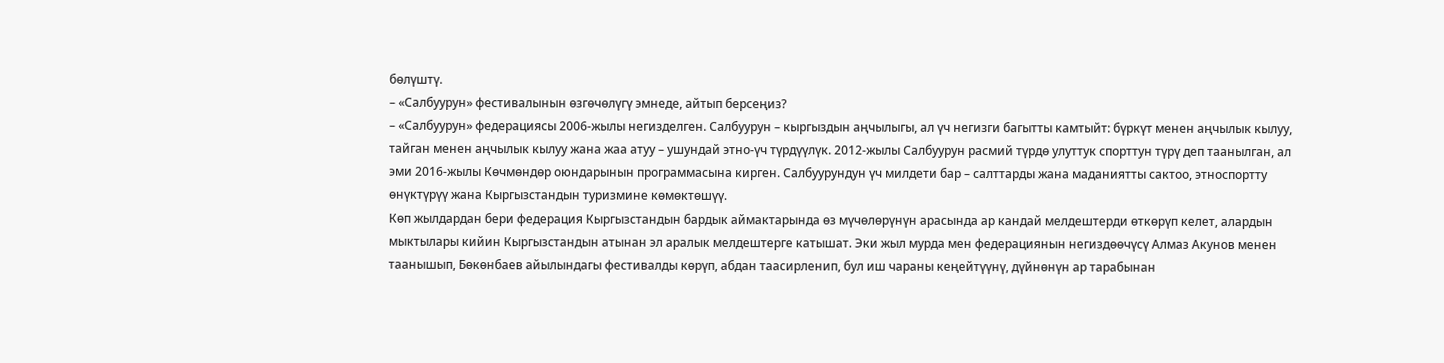бөлүштү.
– «Салбуурун» фестивалынын өзгөчөлүгү эмнеде, айтып берсеңиз?
– «Салбуурун» федерациясы 2006-жылы негизделген. Салбуурун – кыргыздын аңчылыгы, ал үч негизги багытты камтыйт: бүркүт менен аңчылык кылуу, тайган менен аңчылык кылуу жана жаа атуу – ушундай этно-үч түрдүүлүк. 2012-жылы Салбуурун расмий түрдө улуттук спорттун түрү деп таанылган, ал эми 2016-жылы Көчмөндөр оюндарынын программасына кирген. Салбуурундун үч милдети бар – салттарды жана маданиятты сактоо, этноспортту өнүктүрүү жана Кыргызстандын туризмине көмөктөшүү.
Көп жылдардан бери федерация Кыргызстандын бардык аймактарында өз мүчөлөрүнүн арасында ар кандай мелдештерди өткөрүп келет, алардын мыктылары кийин Кыргызстандын атынан эл аралык мелдештерге катышат. Эки жыл мурда мен федерациянын негиздөөчүсү Алмаз Акунов менен таанышып, Бөкөнбаев айылындагы фестивалды көрүп, абдан таасирленип, бул иш чараны кеңейтүүнү, дүйнөнүн ар тарабынан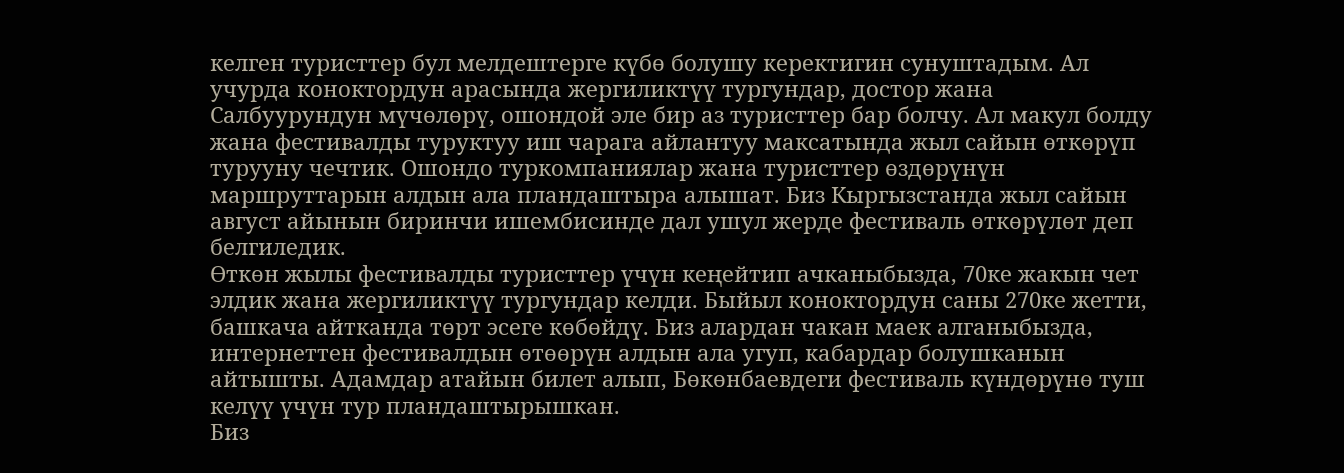келген туристтер бул мелдештерге күбө болушу керектигин сунуштадым. Ал учурда коноктордун арасында жергиликтүү тургундар, достор жана Салбуурундун мүчөлөрү, ошондой эле бир аз туристтер бар болчу. Ал макул болду жана фестивалды туруктуу иш чарага айлантуу максатында жыл сайын өткөрүп турууну чечтик. Ошондо туркомпаниялар жана туристтер өздөрүнүн маршруттарын алдын ала пландаштыра алышат. Биз Кыргызстанда жыл сайын август айынын биринчи ишембисинде дал ушул жерде фестиваль өткөрүлөт деп белгиледик.
Өткөн жылы фестивалды туристтер үчүн кеңейтип ачканыбызда, 70ке жакын чет элдик жана жергиликтүү тургундар келди. Быйыл коноктордун саны 270ке жетти, башкача айтканда төрт эсеге көбөйдү. Биз алардан чакан маек алганыбызда, интернеттен фестивалдын өтөөрүн алдын ала угуп, кабардар болушканын айтышты. Адамдар атайын билет алып, Бөкөнбаевдеги фестиваль күндөрүнө туш келүү үчүн тур пландаштырышкан.
Биз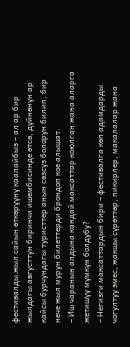фестивалды жыл сайын өткөрүүнү каалайбыз – ал ар бир жылдагы августтун биринчи ишембисинде өтсө, дүйнөнүн ар кайсы бурчундагы туристтер анын сөзсүз болорун билип, бир нече жыл мурун билеттерди брондоп кое алышат.
– Иш чаранын алдына кандай максаттар коюлган жана аларга жетишүү мүмкүн болдубу?
– Негизги максаттардын бири – фестивалга көп адамдарды чогултуу эмес, жакшы сүрөттөр, пикирлер, макалалар жана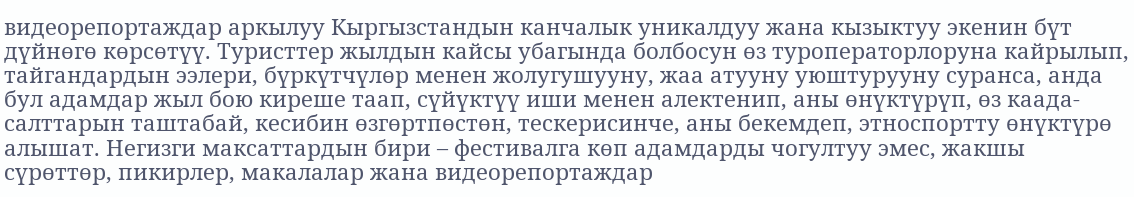видеорепортаждар аркылуу Кыргызстандын канчалык уникалдуу жана кызыктуу экенин бүт дүйнөгө көрсөтүү. Туристтер жылдын кайсы убагында болбосун өз туроператорлоруна кайрылып, тайгандардын ээлери, бүркүтчүлөр менен жолугушууну, жаа атууну уюштурууну суранса, анда бул адамдар жыл бою киреше таап, сүйүктүү иши менен алектенип, аны өнүктүрүп, өз каада-салттарын таштабай, кесибин өзгөртпөстөн, тескерисинче, аны бекемдеп, этноспортту өнүктүрө алышат. Негизги максаттардын бири – фестивалга көп адамдарды чогултуу эмес, жакшы сүрөттөр, пикирлер, макалалар жана видеорепортаждар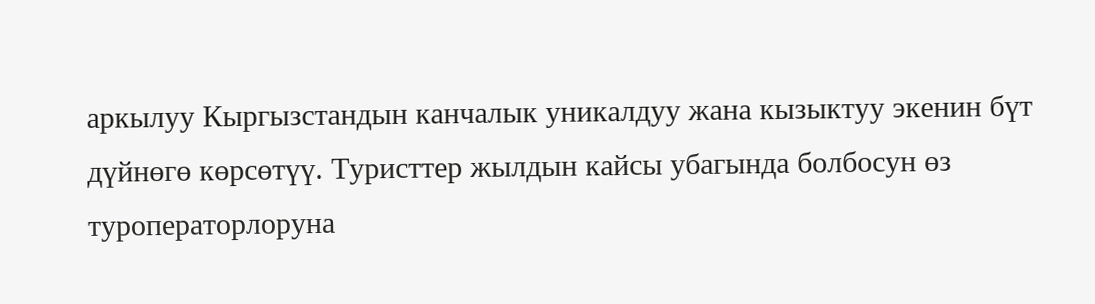аркылуу Кыргызстандын канчалык уникалдуу жана кызыктуу экенин бүт дүйнөгө көрсөтүү. Туристтер жылдын кайсы убагында болбосун өз туроператорлоруна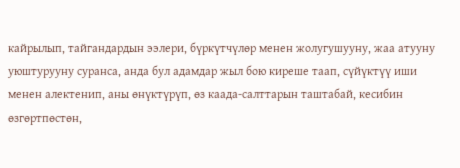кайрылып, тайгандардын ээлери, бүркүтчүлөр менен жолугушууну, жаа атууну уюштурууну суранса, анда бул адамдар жыл бою киреше таап, сүйүктүү иши менен алектенип, аны өнүктүрүп, өз каада-салттарын таштабай, кесибин өзгөртпөстөн,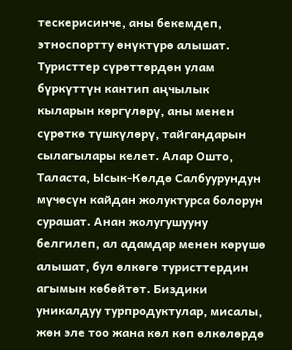тескерисинче, аны бекемдеп, этноспортту өнүктүрө алышат.
Туристтер сүрөттөрдөн улам бүркүттүн кантип аңчылык кыларын көргүлөрү, аны менен сүрөткө түшкүлөрү, тайгандарын сылагылары келет. Алар Ошто, Таласта, Ысык-Көлдө Салбуурундун мүчөсүн кайдан жолуктурса болорун сурашат. Анан жолугушууну белгилеп, ал адамдар менен көрүшө алышат, бул өлкөгө туристтердин агымын көбөйтөт. Биздики уникалдуу турпродуктулар, мисалы, жөн эле тоо жана көл көп өлкөлөрдө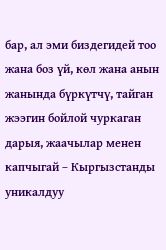бар, ал эми биздегидей тоо жана боз үй, көл жана анын жанында бүркүтчү, тайган жээгин бойлой чуркаган дарыя, жаачылар менен капчыгай – Кыргызстанды уникалдуу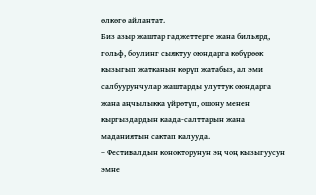өлкөгө айлантат.
Биз азыр жаштар гаджеттерге жана бильярд, гольф, боулинг сыяктуу оюндарга көбүрөөк кызыгып жатканын көрүп жатабыз, ал эми салбуурунчулар жаштарды улуттук оюндарга жана аңчылыкка үйрөтүп, ошону менен кыргыздардын каада-салттарын жана маданиятын сактап калууда.
– Фестивалдын конокторунун эң чоң кызыгуусун эмне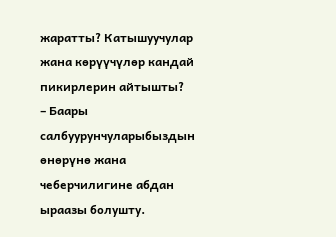жаратты? Катышуучулар жана көрүүчүлөр кандай пикирлерин айтышты?
– Баары салбуурунчуларыбыздын өнөрүнө жана чеберчилигине абдан ыраазы болушту.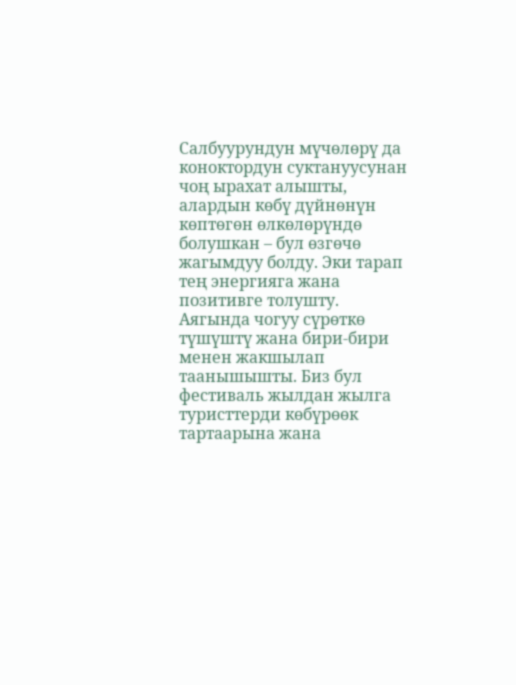Салбуурундун мүчөлөрү да коноктордун суктануусунан чоң ырахат алышты, алардын көбү дүйнөнүн көптөгөн өлкөлөрүндө болушкан – бул өзгөчө жагымдуу болду. Эки тарап тең энергияга жана позитивге толушту. Аягында чогуу сүрөткө түшүштү жана бири-бири менен жакшылап таанышышты. Биз бул фестиваль жылдан жылга туристтерди көбүрөөк тартаарына жана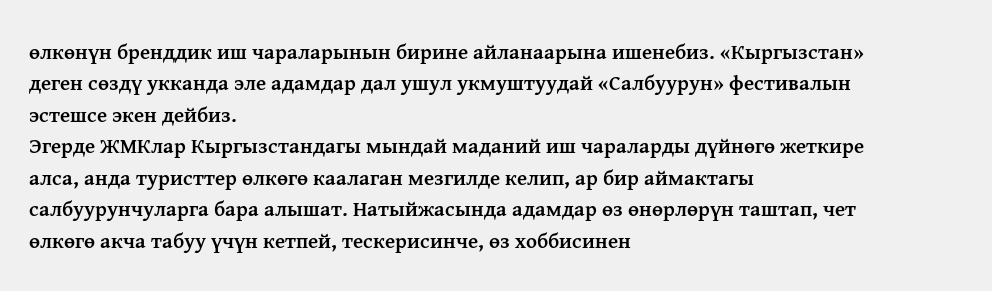өлкөнүн бренддик иш чараларынын бирине айланаарына ишенебиз. «Кыргызстан» деген сөздү укканда эле адамдар дал ушул укмуштуудай «Салбуурун» фестивалын эстешсе экен дейбиз.
Эгерде ЖМКлар Кыргызстандагы мындай маданий иш чараларды дүйнөгө жеткире алса, анда туристтер өлкөгө каалаган мезгилде келип, ар бир аймактагы салбуурунчуларга бара алышат. Натыйжасында адамдар өз өнөрлөрүн таштап, чет өлкөгө акча табуу үчүн кетпей, тескерисинче, өз хоббисинен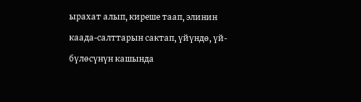ырахат алып, киреше таап, элинин каада-салттарын сактап, үйүндө, үй-бүлөсүнүн кашында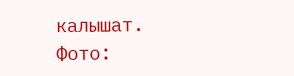калышат.
Фото: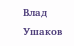Влад Ушаков